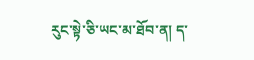རུང་སྟེ་ཅི་ཡང་མ་ཐོབ་ན། ད་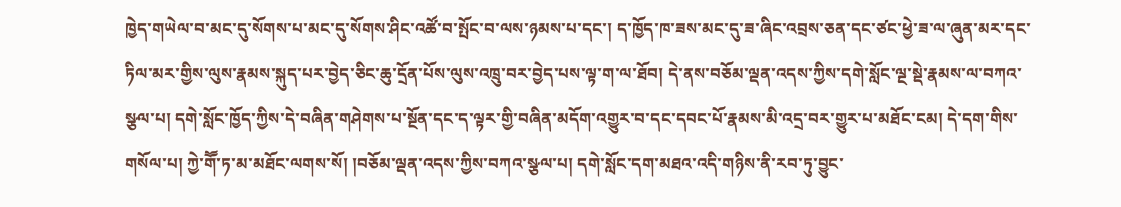ཁྱེད་གཡེལ་བ་མང་དུ་སོགས་པ་མང་དུ་སོགས་ཤིང་འཚོ་བ་སྤོང་བ་ལས་ཉམས་པ་དང་། ད་ཁྱོད་ཁ་ཟས་མང་དུ་ཟ་ཞིང་འབྲས་ཅན་དང་ཙང་ཕྱེ་ཟ་ལ་ཞུན་མར་དང་ཏིལ་མར་གྱིས་ལུས་རྣམས་སྐུད་པར་བྱེད་ཅིང་ཆུ་དྲོན་པོས་ལུས་འཁྲུ་བར་བྱེད་པས་ལྟ་ག་ལ་ཐོབ། དེ་ནས་བཅོམ་ལྡན་འདས་ཀྱིས་དགེ་སློང་ལྔ་སྡེ་རྣམས་ལ་བཀའ་སྩལ་པ། དགེ་སློང་ཁྱོད་ཀྱིས་དེ་བཞིན་གཤེགས་པ་སྔོན་དང་ད་ལྟར་གྱི་བཞིན་མདོག་འགྱུར་བ་དང་དབང་པོ་རྣམས་མི་འདྲ་བར་གྱུར་པ་མཐོང་ངམ། དེ་དག་གིས་གསོལ་པ། ཀྱེ་གཽ་ཏ་མ་མཐོང་ལགས་སོ། །བཅོམ་ལྡན་འདས་ཀྱིས་བཀའ་སྩལ་པ། དགེ་སློང་དག་མཐའ་འདི་གཉིས་ནི་རབ་ཏུ་བྱུང་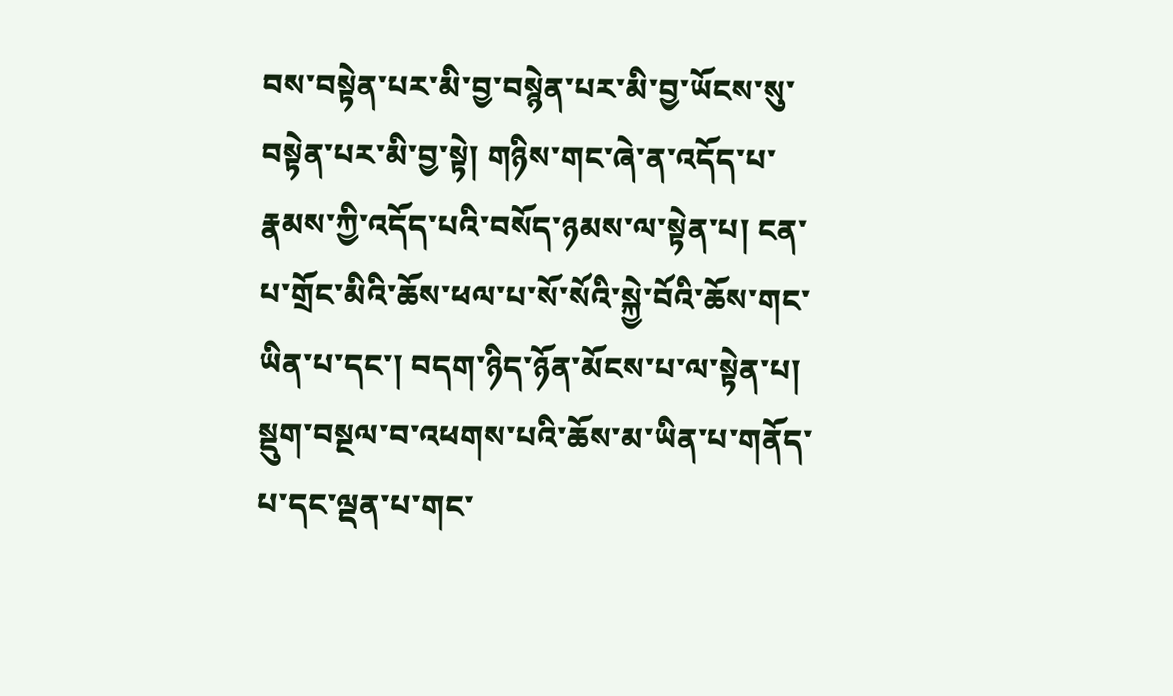བས་བསྟེན་པར་མི་བྱ་བསྙེན་པར་མི་བྱ་ཡོངས་སུ་བསྟེན་པར་མི་བྱ་སྟེ། གཉིས་གང་ཞེ་ན་འདོད་པ་རྣམས་ཀྱི་འདོད་པའི་བསོད་ཉམས་ལ་སྟེན་པ། ངན་པ་གྲོང་མིའི་ཆོས་ཕལ་པ་སོ་སོའི་སྐྱེ་བོའི་ཆོས་གང་ཡིན་པ་དང་། བདག་ཉིད་ཉོན་མོངས་པ་ལ་སྟེན་པ། སྡུག་བསྔལ་བ་འཕགས་པའི་ཆོས་མ་ཡིན་པ་གནོད་པ་དང་ལྡན་པ་གང་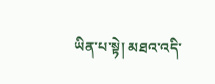ཡིན་པ་སྟེ། མཐའ་འདི་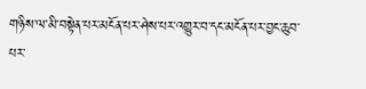གཉིས་ལ་མི་བསྟེན་པར་མངོན་པར་ཤེས་པར་འགྱུར་བ་དང་མངོན་པར་བྱང་ཆུབ་པར་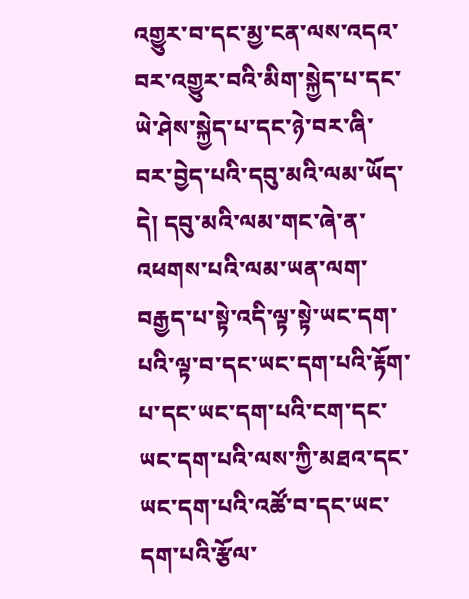འགྱུར་བ་དང་མྱ་ངན་ལས་འདའ་བར་འགྱུར་བའི་མིག་སྐྱེད་པ་དང་ཡེ་ཤེས་སྐྱེད་པ་དང་ཉེ་བར་ཞི་བར་བྱེད་པའི་དབུ་མའི་ལམ་ཡོད་དེ། དབུ་མའི་ལམ་གང་ཞེ་ན་འཕགས་པའི་ལམ་ཡན་ལག་བརྒྱད་པ་སྟེ་འདི་ལྟ་སྟེ་ཡང་དག་པའི་ལྟ་བ་དང་ཡང་དག་པའི་རྟོག་པ་དང་ཡང་དག་པའི་ངག་དང་ཡང་དག་པའི་ལས་ཀྱི་མཐའ་དང་ཡང་དག་པའི་འཚོ་བ་དང་ཡང་དག་པའི་རྩོལ་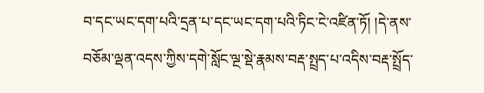བ་དང་ཡང་དག་པའི་དྲན་པ་དང་ཡང་དག་པའི་ཏིང་ངེ་འཛིན་ཏོ། །དེ་ནས་བཅོམ་ལྡན་འདས་ཀྱིས་དགེ་སློང་ལྔ་སྡེ་རྣམས་བརྡ་སྤྲད་པ་འདིས་བརྡ་སྤྲོད་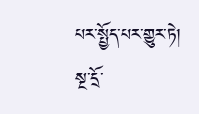པར་སྤྱོད་པར་གྱུར་ཏེ། སྔ་དྲོ་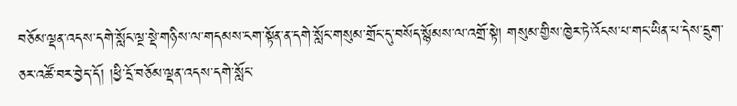བཅོམ་ལྡན་འདས་དགེ་སློང་ལྔ་སྡེ་གཉིས་ལ་གདམས་ངག་སྟོན་ན་དགེ་སློང་གསུམ་གྲོང་དུ་བསོད་སྙོམས་ལ་འགྲོ་སྟེ། གསུམ་གྱིས་ཁྱེར་ཏེ་འོངས་པ་གང་ཡིན་པ་དེས་དྲུག་ཅར་འཚོ་བར་བྱེད་དོ། །ཕྱི་དྲོ་བཅོམ་ལྡན་འདས་དགེ་སློང་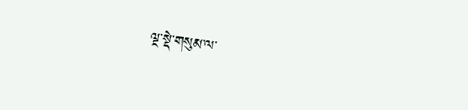ལྔ་སྡེ་གསུམ་ལ་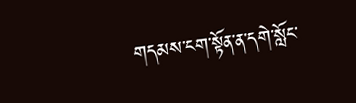གདམས་ངག་སྟོན་ན་དགེ་སློང་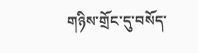གཉིས་གྲོང་དུ་བསོད་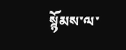སྙོམས་ལ་